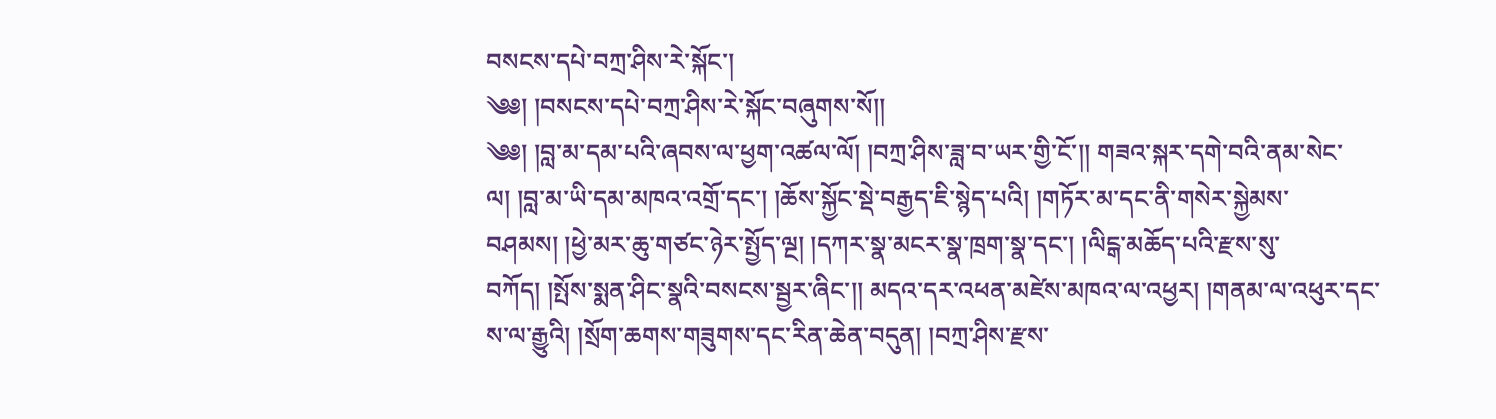བསངས་དཔེ་བཀྲ་ཤིས་རེ་སྐོང་།
༄༅། །བསངས་དཔེ་བཀྲ་ཤིས་རེ་སྐོང་བཞུགས་སོ།།
༄༅། །བླ་མ་དམ་པའི་ཞབས་ལ་ཕྱག་འཚལ་ལོ། །བཀྲ་ཤིས་ཟླ་བ་ཡར་གྱི་ངོ་།། གཟའ་སྐར་དགེ་བའི་ནམ་སེང་ལ། །བླ་མ་ཡི་དམ་མཁའ་འགྲོ་དང་། །ཆོས་སྐྱོང་སྡེ་བརྒྱད་ཇི་སྙེད་པའི། །གཏོར་མ་དང་ནི་གསེར་སྐྱེམས་བཤམས། །ཕྱེ་མར་ཆུ་གཙང་ཉེར་སྤྱོད་ལྔ། །དཀར་སྣ་མངར་སྣ་ཁྲག་སྣ་དང་། །ལིངྒ་མཆོད་པའི་རྫས་སུ་བཀོད། །སྤོས་སྨན་ཤིང་སྣའི་བསངས་སྦྱར་ཞིང་།། མདའ་དར་འཕན་མཛེས་མཁའ་ལ་འཕྱར། །གནམ་ལ་འཕུར་དང་ས་ལ་རྒྱུའི། །སྲོག་ཆགས་གཟུགས་དང་རིན་ཆེན་བདུན། །བཀྲ་ཤིས་རྫས་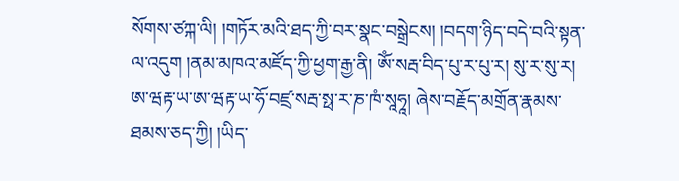སོགས་ཙཀྐ་ལི། །གཏོར་མའི་ཐད་ཀྱི་བར་སྣང་བསྒྲེངས། །བདག་ཉིད་བདེ་བའི་སྟན་ལ་འདུག །ནམ་མཁའ་མཛོད་ཀྱི་ཕྱག་རྒྱ་ནི། ཨོཾ་སརྦ་བིད་པུ་ར་པུ་ར། སུ་ར་སུ་ར། ཨ་ཝརྟ་ཡ་ཨ་ཝརྟ་ཡ་ཧོ་བཛྲ་སརྦ་སྥ་ར་ཎ་ཁཾ་སཱཧཱ། ཞེས་བརྗོད་མགྲོན་རྣམས་ཐམས་ཅད་ཀྱི། །ཡིད་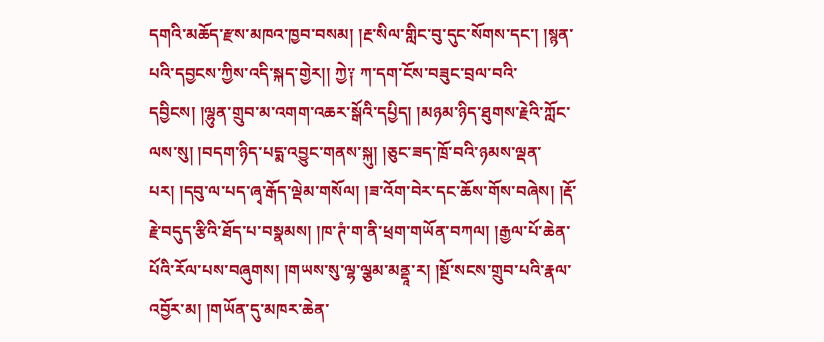དགའི་མཆོད་རྫས་མཁའ་ཁྱབ་བསམ། །རྔ་སིལ་གླིང་བུ་དུང་སོགས་དང་། །སྙན་པའི་དབྱངས་ཀྱིས་འདི་སྐད་གྱེར།། ཀྱེ༑ ཀ་དག་ངོས་བཟུང་བྲལ་བའི་དབྱིངས། །ལྷུན་གྲུབ་མ་འགག་འཆར་སྒོའི་དཔྱིད། །མཉམ་ཉིད་ཐུགས་རྗེའི་ཀློང་ལས་སུ། །བདག་ཉིད་པདྨ་འབྱུང་གནས་སྐུ། །ཅུང་ཟད་ཁྲོ་བའི་ཉམས་ལྡན་པར། །དབུ་ལ་པད་ཞྭ་རྒོད་ལྡེམ་གསོལ། །ཟ་འོག་བེར་དང་ཆོས་གོས་བཞེས། །རྡོ་རྗེ་བདུད་རྩིའི་ཐོད་པ་བསྣམས། །ཁ་ཊཾ་ག་ནི་ཕྲག་གཡོན་བཀལ། །རྒྱལ་པོ་ཆེན་པོའི་རོལ་པས་བཞུགས། །གཡས་སུ་ལྷ་ལྕམ་མནྡཱ་ར། །སྔོ་སངས་གྲུབ་པའི་རྣལ་འབྱོར་མ། །གཡོན་དུ་མཁར་ཆེན་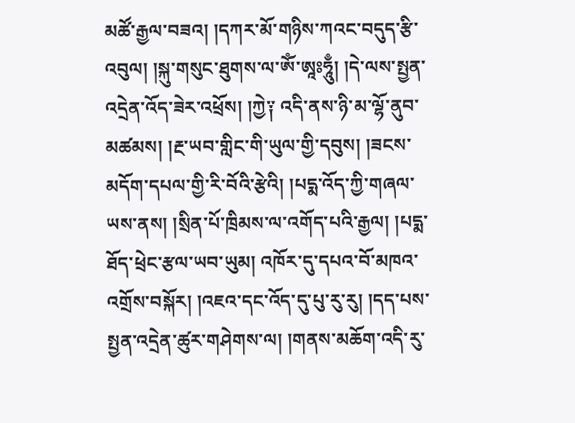མཚོ་རྒྱལ་བཟའ། །དཀར་མོ་གཉིས་ཀའང་བདུད་རྩི་འབུལ། །སྐུ་གསུང་ཐུགས་ལ་ཨོཾ་ཨཱཿཧཱུྃ། །དེ་ལས་སྤྱན་འདྲེན་འོད་ཟེར་འཕྲོས། །ཀྱེ༑ འདི་ནས་ཉི་མ་ལྷོ་ནུབ་མཚམས། །རྔ་ཡབ་གླིང་གི་ཡུལ་གྱི་དབུས། །ཟངས་མདོག་དཔལ་གྱི་རི་བོའི་རྩེའི། །པདྨ་འོད་ཀྱི་གཞལ་ཡས་ནས། །སྲིན་པོ་ཁྲིམས་ལ་འགོད་པའི་རྒྱལ། །པདྨ་ཐོད་ཕྲེང་རྩལ་ཡབ་ཡུམ། འཁོར་དུ་དཔའ་བོ་མཁའ་འགྲོས་བསྐོར། །འཇའ་དང་འོད་དུ་པུ་རུ་རུ། །དད་པས་སྤྱན་འདྲེན་ཚུར་གཤེགས་ལ། །གནས་མཆོག་འདི་རུ་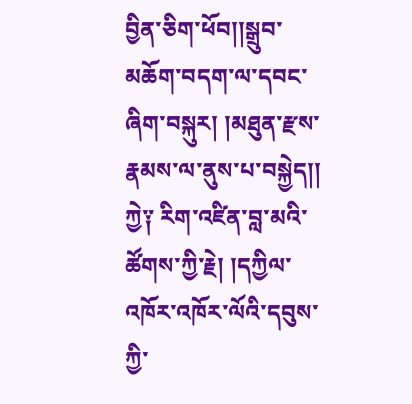བྱིན་ཅིག་ཕོབ།།སྒྲུབ་མཆོག་བདག་ལ་དབང་ཞིག་བསྐུར། །མཐུན་རྫས་རྣམས་ལ་ནུས་པ་བསྐྱེད།། ཀྱེ༑ རིག་འཛིན་བླ་མའི་ཚོགས་ཀྱི་རྗེ། །དཀྱིལ་འཁོར་འཁོར་ལོའི་དབུས་ཀྱི་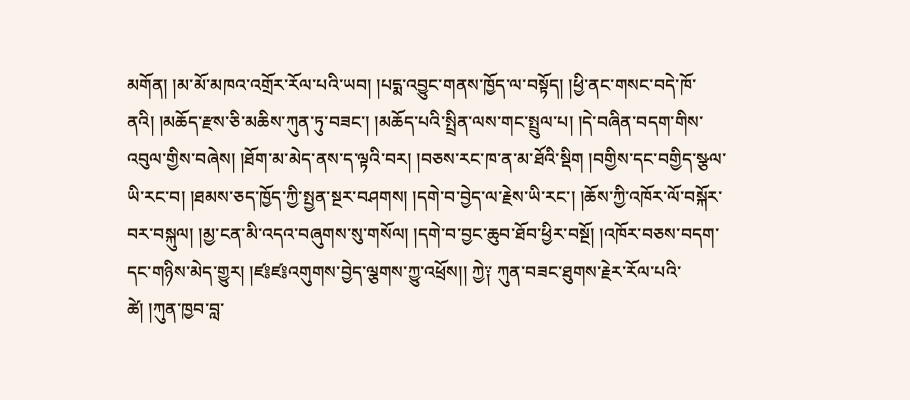མགོན། །མ་མོ་མཁའ་འགྲོར་རོལ་པའི་ཡབ། །པདྨ་འབྱུང་གནས་ཁྱོད་ལ་བསྟོད། །ཕྱི་ནང་གསང་བདེ་ཁོ་ནའི། །མཆོད་རྫས་ཅི་མཆིས་ཀུན་ཏུ་བཟང་། །མཆོད་པའི་སྤྲིན་ལས་གང་སྤྲུལ་པ། །དེ་བཞིན་བདག་གིས་འབུལ་གྱིས་བཞེས། །ཐོག་མ་མེད་ནས་ད་ལྟའི་བར། །བཅས་རང་ཁ་ན་མ་ཐོའི་སྡིག །བགྱིས་དང་བགྱིད་སྩལ་ཡི་རང་བ། །ཐམས་ཅད་ཁྱོད་ཀྱི་སྤྱན་སྔར་བཤགས། །དགེ་བ་བྱེད་ལ་རྗེས་ཡི་རང་། །ཆོས་ཀྱི་འཁོར་ལོ་བསྐོར་བར་བསྐུལ། །མྱ་ངན་མི་འདའ་བཞུགས་སུ་གསོལ། །དགེ་བ་བྱང་ཆུབ་ཐོབ་ཕྱིར་བསྔོ། །འཁོར་བཅས་བདག་དང་གཉིས་མེད་གྱུར། །ཛ༔ཛ༔འགུགས་བྱེད་ལྕགས་ཀྱུ་འཕྲོས།། ཀྱེ༑ ཀུན་བཟང་ཐུགས་རྗེར་རོལ་པའི་ཚེ། །ཀུན་ཁྱབ་བླ་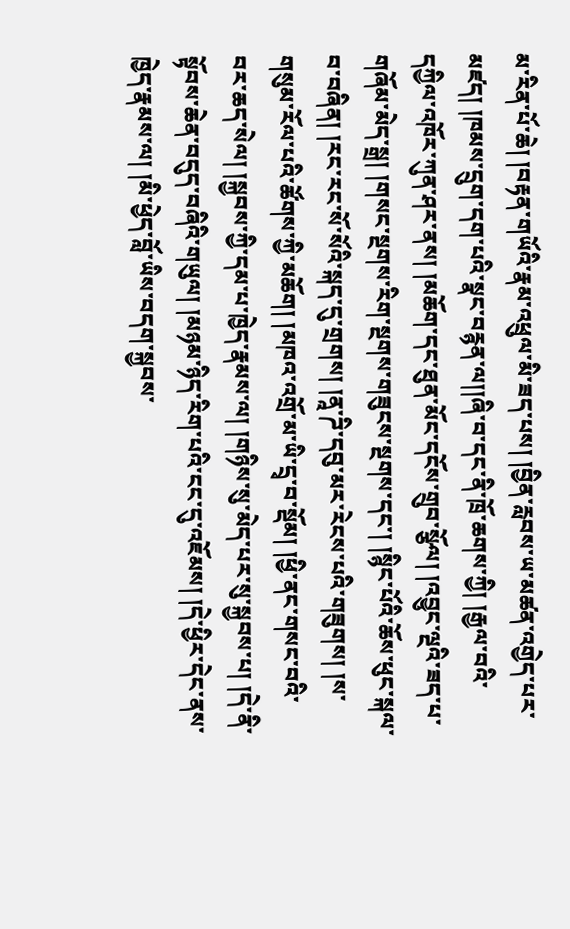མ་རིན་པོ་ཆེ། །བརྟན་གཡོའི་རྣམ་འཕྲུལ་མི་ཟད་པས། །བྱིན་རླབས་ཡ་མཚན་འགྱེད་པར་མཛད། །ཁམས་དྲུག་དག་པའི་སྣང་བརྙན་ལ།།ཞི་བ་དང་ནི་ཁྲོ་ཆགས་ཀྱི། །རྒྱལ་བའི་དཀྱིལ་འཁོར་ཀུན་ཤར་ནས། །མཆོག་དང་ཐུན་མོང་དངོས་གྲུབ་སྩོལ། །འབྱུང་ལྔའི་ཟད་པ་གཞོམ་མེད་སྒྲ། །གསང་སྔགས་རིག་སྔགས་གཟུངས་སྔགས་དང་། །སྙིང་པོའི་ཆོས་ཕུང་སྐལ་བ་བཞིན། །རང་རང་སོ་སོའི་སྐད་དུ་གྲགས། །ནཱ་ཌི་དབུ་མར་རེངས་པའི་གཟུགས། །ས་གསུམ་རོལ་པའི་ཚོགས་ཀྱི་མཆོག། །མཁའ་འགྲོ་མ་ཡི་དྲྭ་བ་སྡོམ། །ཕྱི་ནང་གསང་བའི་བར་ཆད་སེལ། །སྐྱབས་ཀྱི་དམ་པ་ཁྱེད་རྣམས་ལ། །གཉིས་སུ་མེད་པར་སུ་སྐྱབས་པ། །དེ་ནི་སྟོབས་ཆེན་བདུད་བཞིའི་གཡུལ། །མཉམ་ཉིད་རིག་པའི་ངང་དུ་འཇོམས། །དེ་ཕྱིར་དེང་ནས་ཁྱེད་རྣམས་ལ། །མི་ཕྱེད་བློ་ཡིས་བདག་སྐྱབས་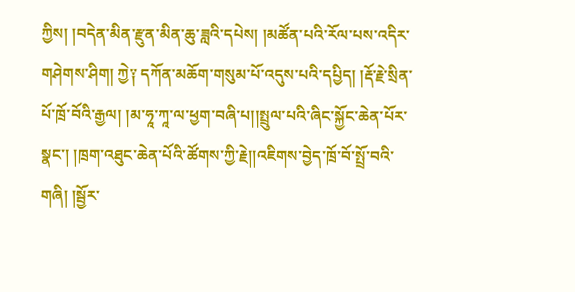ཀྱིས། །བདེན་མིན་རྫུན་མིན་ཆུ་ཟླའི་དཔེས། །མཚོན་པའི་རོལ་པས་འདིར་གཤེགས་ཤིག། ཀྱེ༑ དཀོན་མཆོག་གསུམ་པོ་འདུས་པའི་དཔྱིད། །རྡོ་རྗེ་སྲིན་པོ་ཁྲོ་བོའི་རྒྱལ། །མ་ཧཱ་ཀཱ་ལ་ཕྱག་བཞི་པ།།སྤྲུལ་པའི་ཞིང་སྐྱོང་ཆེན་པོར་སྣང་། །ཁྲག་འཐུང་ཆེན་པོའི་ཚོགས་ཀྱི་རྗེ།།འཇིགས་བྱེད་ཁྲོ་བོ་སྤྲོ་བའི་གཞི། །སྦྱོར་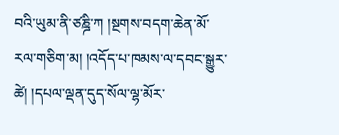བའི་ཡུམ་ནི་ཙཎྜི་ཀ །སྔགས་བདག་ཆེན་མོ་རལ་གཅིག་མ། །འདོད་པ་ཁམས་ལ་དབང་སྒྱུར་ཚེ། །དཔལ་ལྡན་དུད་སོལ་ལྷ་མོར་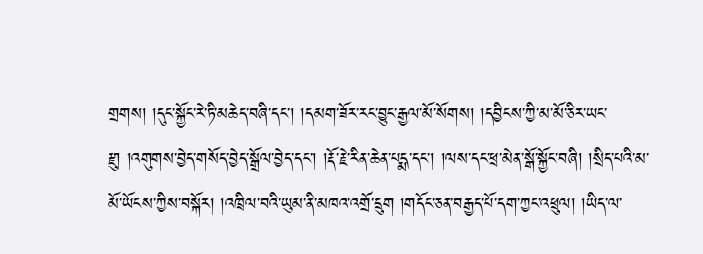གྲགས། །དུང་སྐྱོང་རེ་ཏི་མཆེད་བཞི་དང་། །དམག་ཟོར་རང་བྱུང་རྒྱལ་མོ་སོགས། །དབྱིངས་ཀྱི་མ་མོ་ཅིར་ཡང་རྫུ། །འགུགས་བྱེད་གསོད་བྱེད་སྒྲོལ་བྱེད་དང་། །རྡོ་རྗེ་རིན་ཆེན་པདྨ་དང་། །ལས་དང་ཕྲ་མེན་སྒོ་སྐྱོང་བཞི། །སྲིད་པའི་མ་མོ་ཡོངས་ཀྱིས་བསྐོར། །འཁྲིལ་བའི་ཡུམ་ནི་མཁའ་འགྲོ་དྲུག །གདོང་ཅན་བརྒྱད་པོ་དག་ཀྱང་འཕྲུལ། །ཡིད་ལ་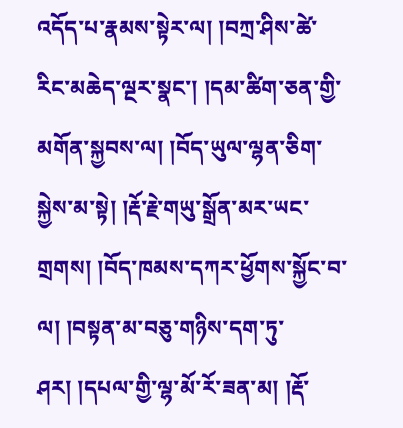འདོད་པ་རྣམས་སྟེར་ལ། །བཀྲ་ཤིས་ཚེ་རིང་མཆེད་ལྔར་སྣང་། །དམ་ཚིག་ཅན་གྱི་མགོན་སྐྱབས་ལ། །བོད་ཡུལ་ལྷན་ཅིག་སྐྱེས་མ་སྟེ། །རྡོ་རྗེ་གཡུ་སྒྲོན་མར་ཡང་གྲགས། །བོད་ཁམས་དཀར་ཕྱོགས་སྐྱོང་བ་ལ། །བསྟན་མ་བཅུ་གཉིས་དག་ཏུ་ཤར། །དཔལ་གྱི་ལྷ་མོ་རོ་ཟན་མ། །རྡོ་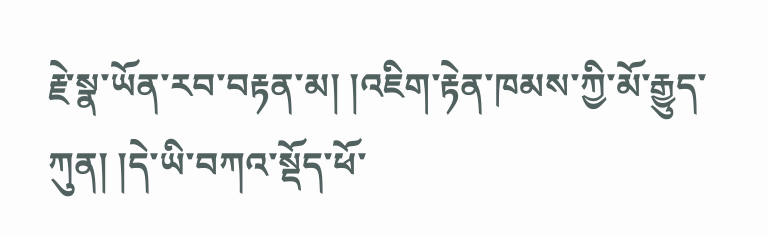རྗེ་སྣ་ཡོན་རབ་བརྟན་མ། །འཇིག་རྟེན་ཁམས་ཀྱི་མོ་རྒྱུད་ཀུན། །དེ་ཡི་བཀའ་སྡོད་ཕོ་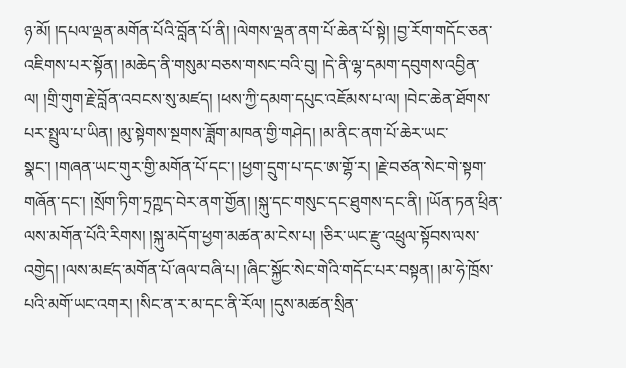ཉ་མོ། །དཔལ་ལྡན་མགོན་པོའི་བློན་པོ་ནི། །ལེགས་ལྡན་ནག་པོ་ཆེན་པོ་སྟེ། །བྱ་རོག་གདོང་ཅན་འཇིགས་པར་སྟོན། །མཆེད་ནི་གསུམ་བཅས་གསང་བའི་བུ། །དེ་ནི་ལྷ་དམག་དབུགས་འབྱིན་ལ། །གྲི་གུག་རྗེ་བློན་འབངས་སུ་མཛད། །ཕས་ཀྱི་དམག་དཔུང་འཇོམས་པ་ལ། །བེང་ཆེན་ཐོགས་པར་སྤྲུལ་པ་ཡིན། །མུ་སྟེགས་སྔགས་ཟློག་མཁན་གྱི་གཤེད། །མ་ནིང་ནག་པོ་ཆེར་ཡང་སྣང་། །གཞན་ཡང་གུར་གྱི་མགོན་པོ་དང་། །ཕྱག་དྲུག་པ་དང་ཨ་གྷོ་ར། །རྗེ་བཙན་སེང་གེ་སྟག་གཞོན་དང་། །སྲོག་ཏིག་ཏྲཀྵད་བེར་ནག་གྱོན། །སྐུ་དང་གསུང་དང་ཐུགས་དང་ནི། །ཡོན་ཏན་ཕྲིན་ལས་མགོན་པོའི་རིགས། །སྐུ་མདོག་ཕྱག་མཚན་མ་ངེས་པ། །ཅིར་ཡང་རྫུ་འཕྲུལ་སྟོབས་ལས་འགྱེད། །ལས་མཛད་མགོན་པོ་ཞལ་བཞི་པ། །ཞིང་སྐྱོང་སེང་གེའི་གདོང་པར་བསྟན། །མ་ཧེ་ཁྲོས་པའི་མགོ་ཡང་འགར། །སིང་ན་ར་མ་དང་ནི་རོལ། །དུས་མཚན་སྲིན་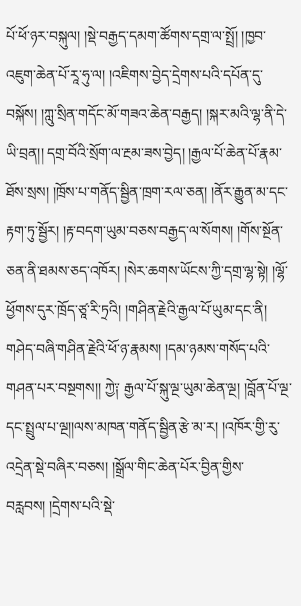པོ་ཕོ་ཉར་བསྐུལ། །སྡེ་བརྒྱད་དམག་ཚོགས་དགྲ་ལ་སྤྲོ། །ཁྱབ་འཇུག་ཆེན་པོ་རཱ་ཧུ་ལ། །འཇིགས་བྱེད་དྲེགས་པའི་དཔོན་དུ་བསྐོས། །ཀླུ་སྲིན་གདོང་མོ་གཟའ་ཆེན་བརྒྱད། །སྐར་མའི་ལྷ་ནི་དེ་ཡི་བྲན།། དགྲ་བོའི་སྲོག་ལ་རྔམ་ཟས་བྱེད། །རྒྱལ་པོ་ཆེན་པོ་རྣམ་ཐོས་སྲས། །ཁྲོས་པ་གནོད་སྦྱིན་ཁྲག་རལ་ཅན། །ནོར་རྒྱུན་མ་དང་རྟག་ཏུ་སྦྱོར། །རྟ་བདག་ཡུམ་བཅས་བརྒྱད་ལ་སོགས། །གོས་སྔོན་ཅན་ནི་ཐམས་ཅད་འཁོར། །སེར་ཆགས་ཡོངས་ཀྱི་དགྲ་ལྷ་སྟེ། །ལྷོ་ཕྱོགས་དུར་ཁྲོད་ཙཱ་རི་ཏྲའི། །གཤིན་རྗེའི་རྒྱལ་པོ་ཡུམ་དང་ནི། གཤེད་བཞི་གཤིན་རྗེའི་ཕོ་ཉ་རྣམས། །དམ་ཉམས་གསོད་པའི་གཤན་པར་བསྔགས།། ཀྱེ༑ རྒྱལ་པོ་སྐུ་ལྔ་ཡུམ་ཆེན་ལྔ། །བློན་པོ་ལྔ་དང་སྤྲུལ་པ་ལྔ།།ལས་མཁན་གནོད་སྦྱིན་རྩེ་མ་ར། །འཁོར་གྱི་རུ་འདྲེན་སྡེ་བཞིར་བཅས། །སྒྲོལ་གིང་ཆེན་པོར་བྱིན་གྱིས་བརླབས། །དྲེགས་པའི་སྡེ་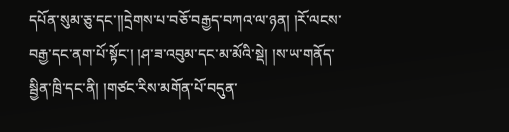དཔོན་སུམ་ཅུ་དང་།།དྲེགས་པ་བཅོ་བརྒྱད་བཀའ་ལ་ཉན། །རོ་ལངས་བརྒྱ་དང་ནག་པོ་སྟོང་། །ཤ་ཟ་འབུམ་དང་མ་མོའི་སྡེ། །ས་ཡ་གནོད་སྦྱིན་ཁྲི་དང་ནི། །གཙང་རིས་མགོན་པོ་བདུན་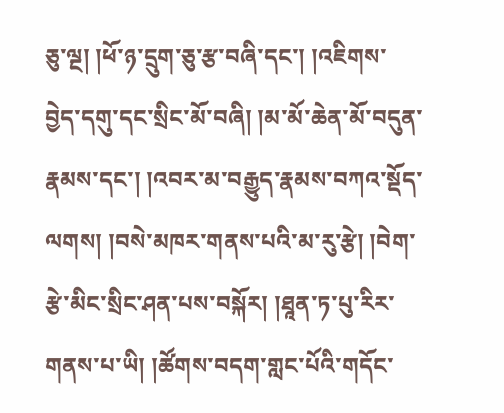ཅུ་ལྔ། །ཕོ་ཉ་དྲུག་ཅུ་རྩ་བཞི་དང་། །འཇིགས་བྱེད་དགུ་དང་སྲིང་མོ་བཞི། །མ་མོ་ཆེན་མོ་བདུན་རྣམས་དང་། །འབར་མ་བརྒྱུད་རྣམས་བཀའ་སྡོད་ལགས། །བསེ་མཁར་གནས་པའི་མ་རུ་རྩེ། །བེག་རྩེ་མིང་སྲིང་ཤན་པས་བསྐོར། །ཐཱན་ཏ་པུ་རིར་གནས་པ་ཡི། །ཚོགས་བདག་གླང་པོའི་གདོང་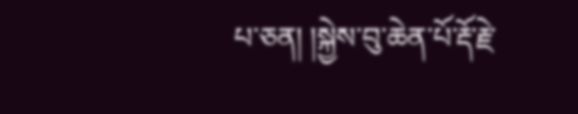པ་ཅན། །སྐྱེས་བུ་ཆེན་པོ་རྡོ་རྗེ་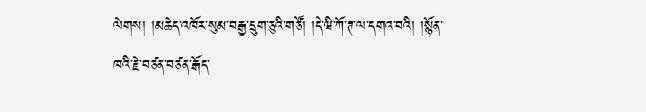ལེགས། །མཆེད་འཁོར་སུམ་བརྒྱ་དྲུག་ཅུའི་གཙོ། །དེ་ཝི་ཀོ་ཊ་ལ་དགའ་བའི། །སྙོན་ཁའི་རྗེ་བཙན་བཙན་རྒོད་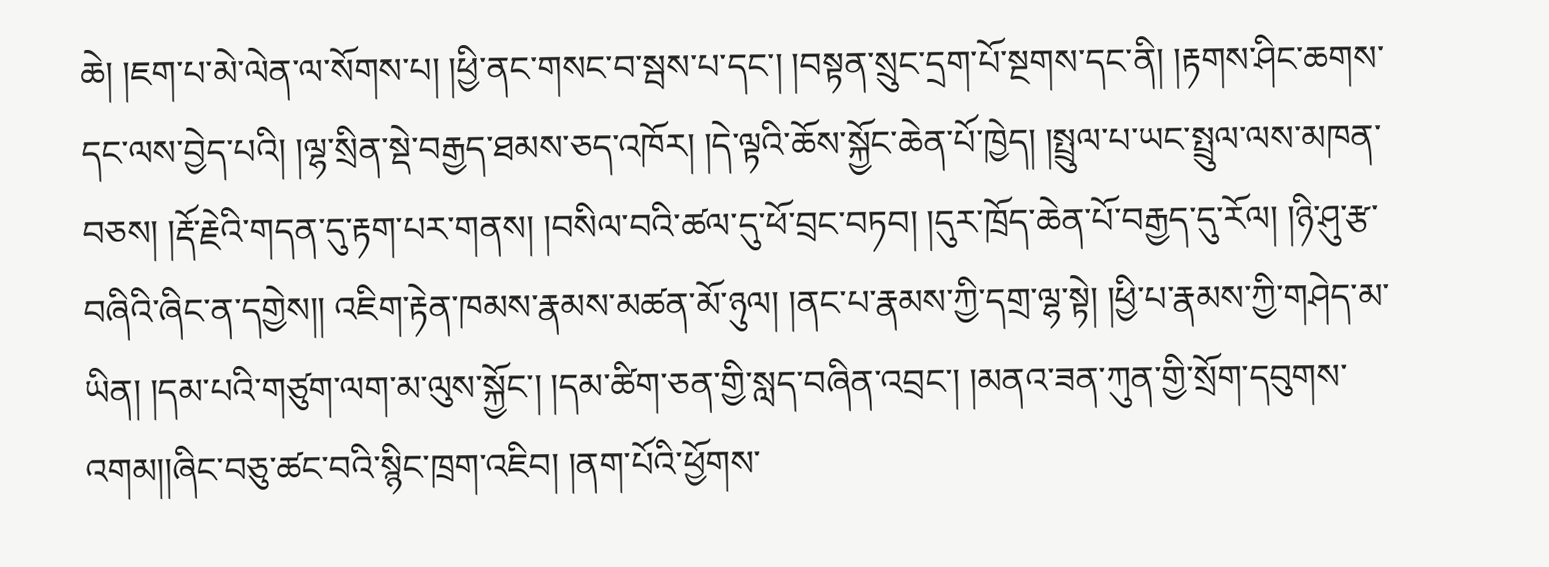ཆེ། །ཇག་པ་མེ་ལེན་ལ་སོགས་པ། །ཕྱི་ནང་གསང་བ་སྦས་པ་དང་། །བསྟན་སྲུང་དྲག་པོ་སྔགས་དང་ནི། །རྟགས་ཤིང་ཆགས་དང་ལས་བྱེད་པའི། །ལྷ་སྲིན་སྡེ་བརྒྱད་ཐམས་ཅད་འཁོར། །དེ་ལྟའི་ཆོས་སྐྱོང་ཆེན་པོ་ཁྱེད། །སྤྲུལ་པ་ཡང་སྤྲུལ་ལས་མཁན་བཅས། །རྡོ་རྗེའི་གདན་དུ་རྟག་པར་གནས། །བསིལ་བའི་ཚལ་དུ་ཕོ་བྲང་བཏབ། །དུར་ཁྲོད་ཆེན་པོ་བརྒྱད་དུ་རོལ། །ཉི་ཤུ་རྩ་བཞིའི་ཞིང་ན་དགྱེས།། འཇིག་རྟེན་ཁམས་རྣམས་མཚན་མོ་ཉུལ། །ནང་པ་རྣམས་ཀྱི་དགྲ་ལྷ་སྟེ། །ཕྱི་པ་རྣམས་ཀྱི་གཤེད་མ་ཡིན། །དམ་པའི་གཙུག་ལག་མ་ལུས་སྐྱོང་། །དམ་ཚིག་ཅན་གྱི་སླད་བཞིན་འབྲང་། །མནའ་ཟན་ཀུན་གྱི་སྲོག་དབུགས་འགམ།།ཞིང་བཅུ་ཚང་བའི་སྙིང་ཁྲག་འཇིབ། །ནག་པོའི་ཕྱོགས་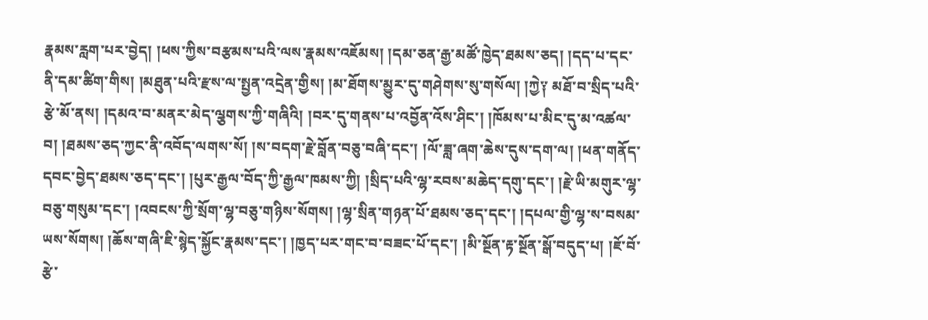རྣམས་རླག་པར་བྱེད། །ཕས་ཀྱིས་བརྩམས་པའི་ལས་རྣམས་འཇོམས། །དམ་ཅན་རྒྱ་མཚོ་ཁྱེད་ཐམས་ཅད། །དད་པ་དང་ནི་དམ་ཚིག་གིས། །མཐུན་པའི་རྫས་ལ་སྤྱན་འདྲེན་གྱིས། །མ་ཐོགས་མྱུར་དུ་གཤེགས་སུ་གསོལ། །ཀྱེ༑ མཐོ་བ་སྲིད་པའི་རྩེ་མོ་ནས། །དམའ་བ་མནར་མེད་ལྕགས་ཀྱི་གཞིའི། །བར་དུ་གནས་པ་འབྱོན་འོས་ཤིང་། །ཁོམས་པ་མིང་དུ་མ་འཚལ་བ། །ཐམས་ཅད་ཀྱང་ནི་འབོད་ལགས་སོ། །ས་བདག་རྗེ་བློན་བཅུ་བཞི་དང་། །ལོ་ཟླ་ཞག་ཆེས་དུས་དག་ལ། །ཕན་གནོད་དབང་བྱེད་ཐམས་ཅད་དང་། །པུར་རྒྱལ་བོད་ཀྱི་རྒྱལ་ཁམས་ཀྱི། །སྲིད་པའི་ལྷ་རབས་མཆེད་དགུ་དང་། །རྗེ་ཡི་མགུར་ལྷ་བཅུ་གསུམ་དང་། །འབངས་ཀྱི་སྲོག་ལྷ་བཅུ་གཉིས་སོགས། །ལྷ་སྲིན་གཉན་པོ་ཐམས་ཅད་དང་། །དཔལ་གྱི་ལྷ་ས་བསམ་ཡས་སོགས། །ཆོས་གཞི་ཇི་སྙེད་སྐྱོང་རྣམས་དང་། །ཁྱད་པར་གང་བ་བཟང་པོ་དང་། །མི་སྔོན་རྟ་སྔོན་སྒོ་བདུད་པ། །ཇོ་བོ་རྩེ་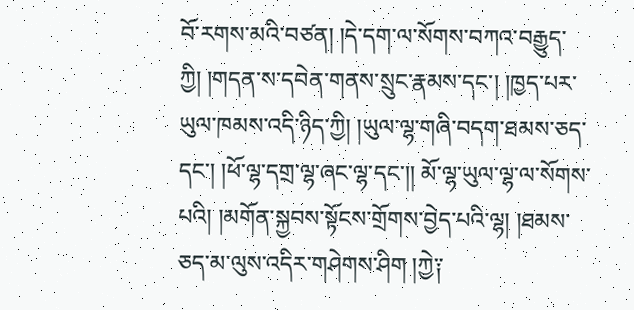བོ་རགས་མའི་བཙན། །དེ་དག་ལ་སོགས་བཀའ་བརྒྱུད་ཀྱི། །གདན་ས་དབེན་གནས་སྲུང་རྣམས་དང་། །ཁྱད་པར་ཡུལ་ཁམས་འདི་ཉིད་ཀྱི། །ཡུལ་ལྷ་གཞི་བདག་ཐམས་ཅད་དང་། །ཕོ་ལྷ་དགྲ་ལྷ་ཞང་ལྷ་དང་།། མོ་ལྷ་ཡུལ་ལྷ་ལ་སོགས་པའི། །མགོན་སྐྱབས་སྟོངས་གྲོགས་བྱེད་པའི་ལྷ། །ཐམས་ཅད་མ་ལུས་འདིར་གཤེགས་ཤིག །ཀྱེ༑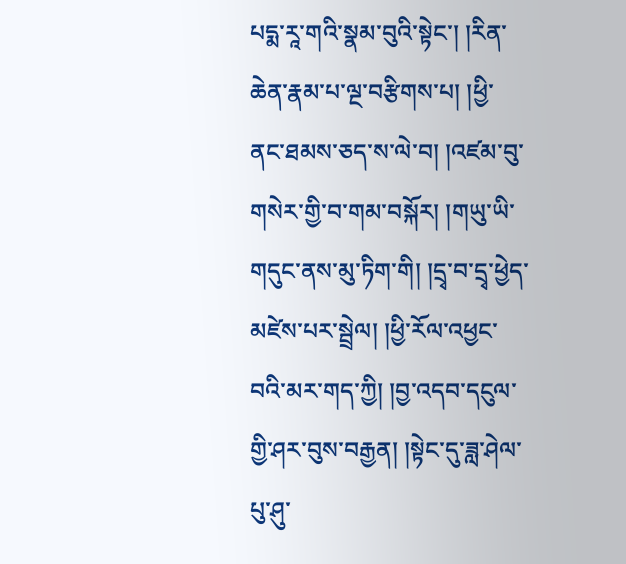པདྨ་རཱ་གའི་སྣམ་བུའི་སྟེང་། །རིན་ཆེན་རྣམ་པ་ལྔ་བརྩིགས་པ། །ཕྱི་ནང་ཐམས་ཅད་ས་ལེ་བ། །འཛམ་བུ་གསེར་གྱི་བ་གམ་བསྐོར། །གཡུ་ཡི་གདུང་ནས་མུ་ཏིག་གི། །དྲྭ་བ་དྲྭ་ཕྱེད་མཛེས་པར་སྦྲེལ། །ཕྱི་རོལ་འཕྱང་བའི་མར་གད་ཀྱི། །བྱ་འདབ་དངུལ་གྱི་ཤར་བུས་བརྒྱན། །སྟེང་དུ་ཟླ་ཤེལ་པུ་ཤུ་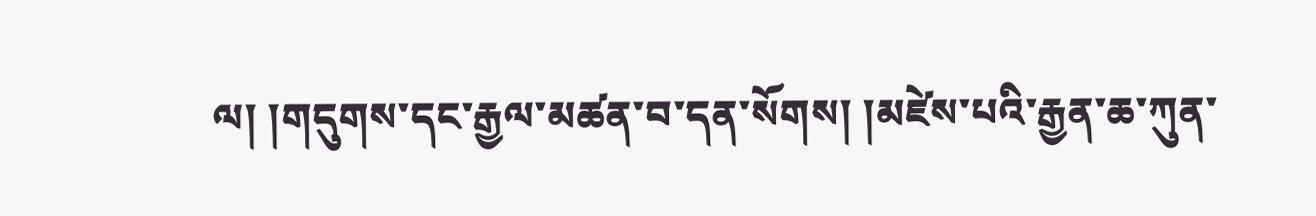ལ། །གདུགས་དང་རྒྱལ་མཚན་བ་དན་སོགས། །མཛེས་པའི་རྒྱན་ཆ་ཀུན་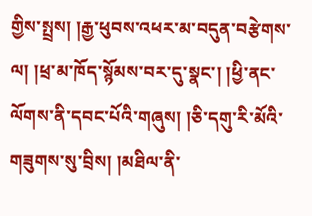གྱིས་སྤྲས། །རྒྱ་ཕུབས་འཕར་མ་བདུན་བརྩེགས་ལ། །ཕྲ་མ་ཁོད་སྙོམས་བར་དུ་སྣང་། །ཕྱི་ནང་ལོགས་ནི་དབང་པོའི་གཞུས། །ཅི་དགུ་རི་མོའི་གཟུགས་སུ་བྲིས། །མཐིལ་ནི་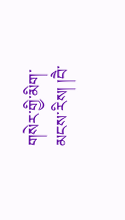གསེར་གྱི་མིག་མངས་རིས། །བཻ་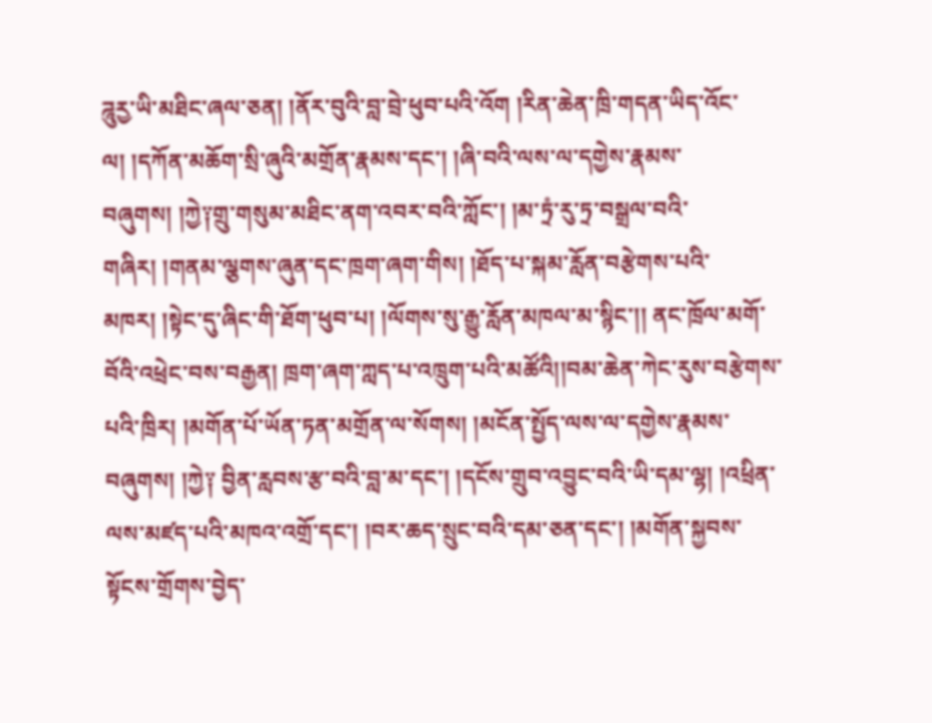ཌཱུརྱ་ཡི་མཐིང་ཞལ་ཅན། །ནོར་བུའི་བླ་བྲེ་ཕུབ་པའི་འོག །རིན་ཆེན་ཁྲི་གདན་ཡིད་འོང་ལ། །དཀོན་མཆོག་སྲི་ཞུའི་མགྲོན་རྣམས་དང་། །ཞི་བའི་ལས་ལ་དགྱེས་རྣམས་བཞུགས། །ཀྱེ༑གྲུ་གསུམ་མཐིང་ནག་འབར་བའི་ཀློང་། །མ་ཏྲཾ་རུ་ཏྲ་བསྒྲལ་བའི་གཞིར། །གནམ་ལྕགས་ཞུན་དང་ཁྲག་ཞག་གིས། །ཐོད་པ་སྐམ་རློན་བརྩེགས་པའི་མཁར། །སྟེང་དུ་ཞིང་གི་ཐོག་ཕུབ་པ། །ལོགས་སུ་རྒྱུ་རློན་མཁལ་མ་སྙིང་།། ནང་ཁྲོལ་མགོ་བོའི་འཕྲེང་བས་བརྒྱན། ཁྲག་ཞག་ཀླད་པ་འཁྲུག་པའི་མཚོའི།།བམ་ཆེན་ཀེང་རུས་བརྩེགས་པའི་ཁྲིར། །མགོན་པོ་ཡོན་ཏན་མགྲོན་ལ་སོགས། །མངོན་སྤྱོད་ལས་ལ་དགྱེས་རྣམས་བཞུགས། །ཀྱེ༑ བྱིན་རླབས་རྩ་བའི་བླ་མ་དང་། །དངོས་གྲུབ་འབྱུང་བའི་ཡི་དམ་ལྷ། །འཕྲིན་ལས་མཛད་པའི་མཁའ་འགྲོ་དང་། །བར་ཆད་སྲུང་བའི་དམ་ཅན་དང་། །མགོན་སྐྱབས་སྟོངས་གྲོགས་བྱེད་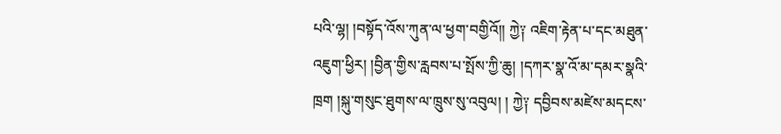པའི་ལྷ། །བསྟོད་འོས་ཀུན་ལ་ཕྱག་བགྱིའོ།། ཀྱེ༑ འཇིག་རྟེན་པ་དང་མཐུན་འཇུག་ཕྱིར། །བྱིན་གྱིས་རླབས་པ་སྤོས་ཀྱི་ཆུ། །དཀར་སྣ་འོ་མ་དམར་སྣའི་ཁྲག །སྐུ་གསུང་ཐུགས་ལ་ཁྲུས་སུ་འབུལ། ། ཀྱེ༑ དབྱིབས་མཛེས་མདངས་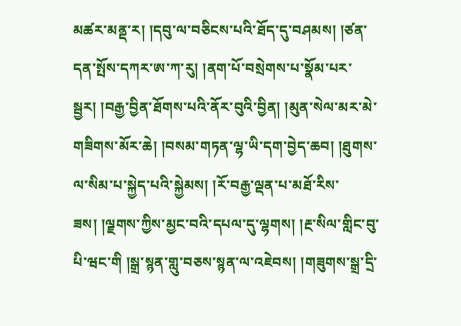མཚར་མནྡ་ར། །དབུ་ལ་བཅིངས་པའི་ཐོད་དུ་བཤམས། །ཙན་དན་སྤོས་དཀར་ཨ་ཀ་རུ། །ནག་པོ་བསྲེགས་པ་སྣོམ་པར་སྦྱར། །བརྒྱ་བྱིན་ཐོགས་པའི་ནོར་བུའི་བྱིན། །མུན་སེལ་མར་མེ་གཟིགས་མོར་ཆེ། །བསམ་གཏན་ལྷ་ཡི་དག་བྱེད་ཆབ། །ཐུགས་ལ་སིམ་པ་སྐྱེད་པའི་སྐྱེམས། །རོ་བརྒྱ་ལྡན་པ་མཐོ་རིས་ཟས། །ལྗགས་ཀྱིས་མྱང་བའི་དཔལ་དུ་ལྷགས། །རྔ་སིལ་གླིང་བུ་པི་ཝང་གི །སྒྲ་སྙན་གླུ་བཅས་སྙན་ལ་འཇེབས། །གཟུགས་སྒྲ་དྲི་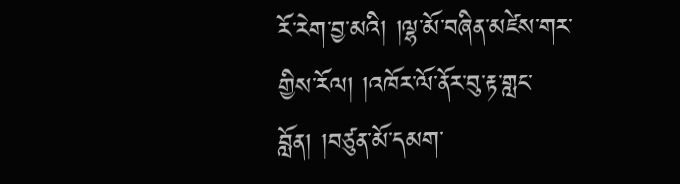རོ་རེག་བྱ་མའི། །ལྷ་མོ་བཞིན་མཛེས་གར་གྱིས་རོལ། །འཁོར་ལོ་ནོར་བུ་རྟ་གླང་བློན། །བཙུན་མོ་དམག་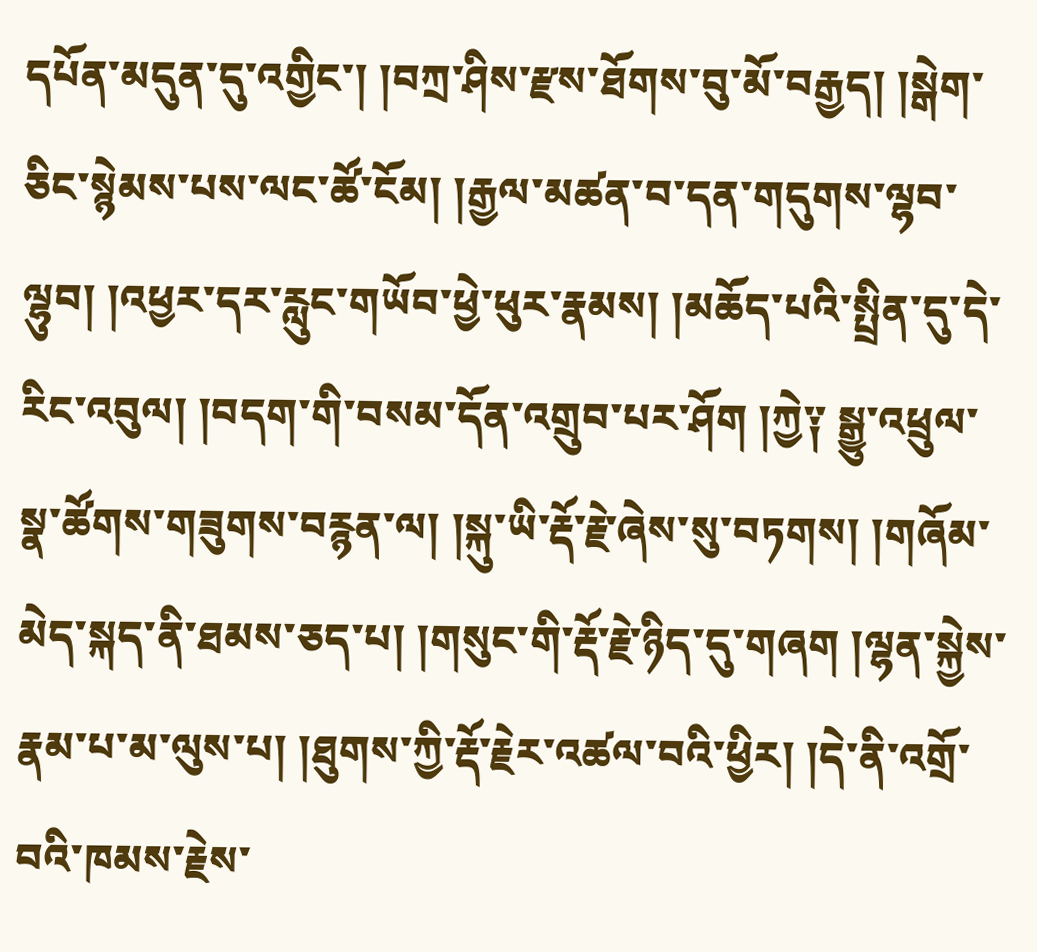དཔོན་མདུན་དུ་འགྱིང་། །བཀྲ་ཤིས་རྫས་ཐོགས་བུ་མོ་བརྒྱད། །སྒེག་ཅིང་སྙེམས་པས་ལང་ཚོ་ངོམ། །རྒྱལ་མཚན་བ་དན་གདུགས་ལྷབ་ལྷུབ། །འཕྱར་དར་རླུང་གཡོབ་ཕྱེ་ཕུར་རྣམས། །མཆོད་པའི་སྤྲིན་དུ་དེ་རིང་འབུལ། །བདག་གི་བསམ་དོན་འགྲུབ་པར་ཤོག །ཀྱེ༑ སྒྱུ་འཕྲུལ་སྣ་ཚོགས་གཟུགས་བརྙན་ལ། །སྐུ་ཡི་རྡོ་རྗེ་ཞེས་སུ་བཏགས། །གཞོམ་མེད་སྐད་ནི་ཐམས་ཅད་པ། །གསུང་གི་རྡོ་རྗེ་ཉིད་དུ་གཞག །ལྷན་སྐྱེས་རྣམ་པ་མ་ལུས་པ། །ཐུགས་ཀྱི་རྡོ་རྗེར་འཚལ་བའི་ཕྱིར། །དེ་ནི་འགྲོ་བའི་ཁམས་རྗེས་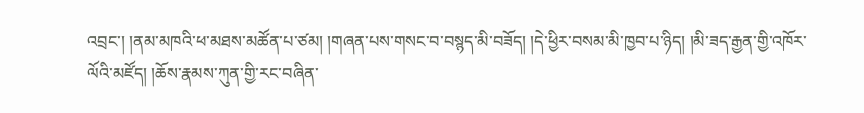འབྲང་། །ནམ་མཁའི་ཕ་མཐས་མཚོན་པ་ཙམ། །གཞན་པས་གསང་བ་བསྙད་མི་བཟོད། །དེ་ཕྱིར་བསམ་མི་ཁྱབ་པ་ཉིད། །མི་ཟད་རྒྱན་གྱི་འཁོར་ལོའི་མཛོད། །ཆོས་རྣམས་ཀུན་གྱི་རང་བཞིན་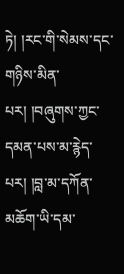ཏེ། །རང་གི་སེམས་དང་གཉིས་མིན་པར། །བཞུགས་ཀྱང་དམན་པས་མ་རྙེད་པར། །བླ་མ་དཀོན་མཆོག་ཡི་དམ་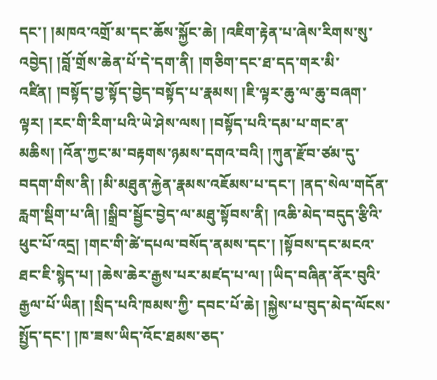དང་། །མཁའ་འགྲོ་མ་དང་ཆོས་སྐྱོང་ཆེ། །འཇིག་རྟེན་པ་ཞེས་རིགས་སུ་འབྱེད། །བློ་གྲོས་ཆེན་པོ་དེ་དག་ནི། །གཅིག་དང་ཐ་དད་གར་མི་འཛིན། །བསྟོད་བྱ་སྟོད་བྱེད་བསྟོད་པ་རྣམས། །ཇི་ལྟར་ཆུ་ལ་ཆུ་བཞག་ལྟར། །རང་གི་རིག་པའི་ཡེ་ཤེས་ལས། །བསྟོད་པའི་དམ་པ་གང་ན་མཆིས། །འོན་ཀྱང་མ་བརྟགས་ཉམས་དགའ་བའི། །ཀུན་རྫོབ་ཙམ་དུ་བདག་གིས་ནི། །མི་མཐུན་རྐྱེན་རྣམས་འཇོམས་པ་དང་། །ནད་སེལ་གདོན་རླག་སྡིག་པ་ཞི། །སྒྲིབ་སྦྱོང་བྱེད་ལ་མཐུ་སྟོབས་ནི། །འཆི་མེད་བདུད་རྩིའི་ཕུང་པོ་འདྲ། །གང་གི་ཚེ་དཔལ་བསོད་ནམས་དང་། །སྟོབས་དང་མངའ་ཐང་ཇི་སྙེད་པ། །ཆེས་ཆེར་རྒྱས་པར་མཛད་པ་ལ། །ཡིད་བཞིན་ནོར་བུའི་རྒྱལ་པོ་ཡིན། །སྲིད་པའི་ཁམས་ཀྱི་ དབང་པོ་ཆེ། །སྐྱེས་པ་བུད་མེད་ལོངས་སྤྱོད་དང་། །ཁ་ཟས་ཡིད་འོང་ཐམས་ཅད་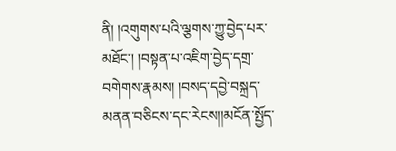ནི། །འགུགས་པའི་ལྕགས་ཀྱུ་བྱེད་པར་མཐོང་། །བསྟན་པ་འཇིག་བྱེད་དགྲ་བགེགས་རྣམས། །བསད་དབྱེ་བསྐྲད་མནན་བཅིངས་དང་རེངས།།མངོན་སྤྱོད་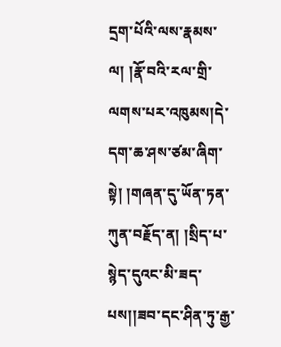དྲག་པོའི་ལས་རྣམས་ལ། །རྣོ་བའི་རལ་གྲི་ལགས་པར་འཁུམས།དེ་དག་ཆ་ཤས་ཙམ་ཞིག་སྟེ། །གཞན་དུ་ཡོན་ཏན་ཀུན་བརྗོད་ན། །སྲིད་པ་སྙེད་དུའང་མི་ཟད་པས།།ཟབ་དང་ཤིན་ཏུ་རྒྱ་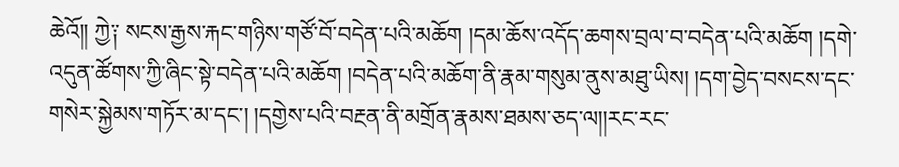ཆེའོ།། ཀྱེ༑ སངས་རྒྱས་རྐང་གཉིས་གཙོ་བོ་བདེན་པའི་མཆོག །དམ་ཆོས་འདོད་ཆགས་བྲལ་བ་བདེན་པའི་མཆོག །དགེ་འདུན་ཚོགས་ཀྱི་ཞིང་སྟེ་བདེན་པའི་མཆོག །བདེན་པའི་མཆོག་ནི་རྣམ་གསུམ་ནུས་མཐུ་ཡིས། །དག་བྱེད་བསངས་དང་གསེར་སྐྱེམས་གཏོར་མ་དང་། །དགྱེས་པའི་བརྔན་ནི་མགྲོན་རྣམས་ཐམས་ཅད་ལ།།རང་རང་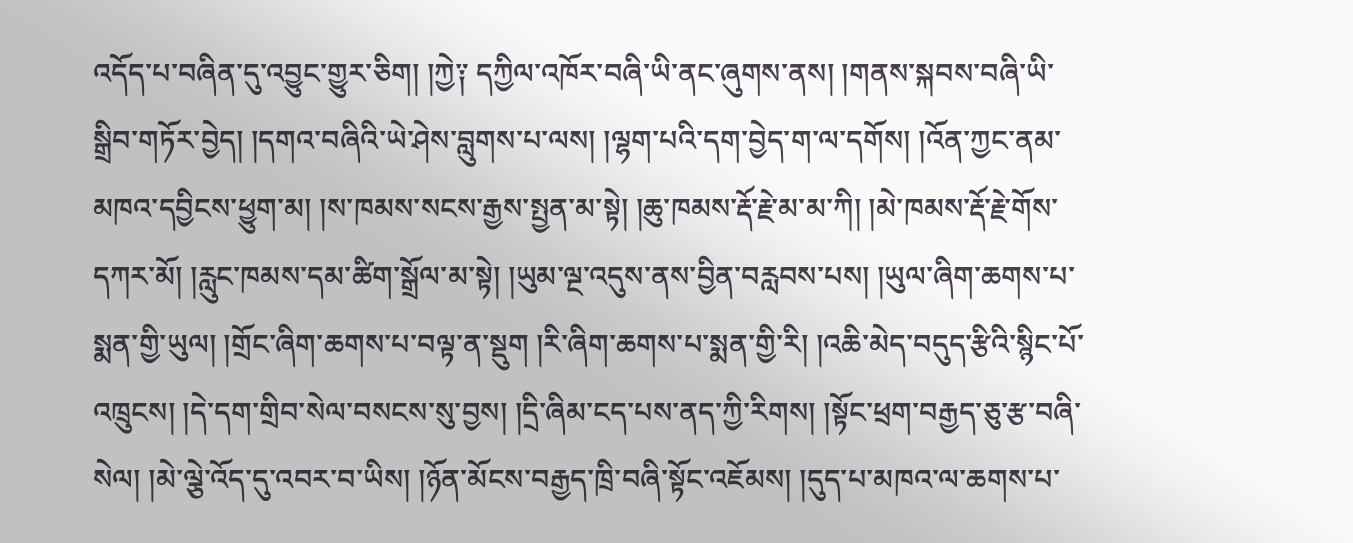འདོད་པ་བཞིན་དུ་འབྱུང་གྱུར་ཅིག། །ཀྱེ༑ དཀྱིལ་འཁོར་བཞི་ཡི་ནང་ཞུགས་ནས། །གནས་སྐབས་བཞི་ཡི་སྒྲིབ་གཏོར་བྱེད། །དགའ་བཞིའི་ཡེ་ཤེས་བླུགས་པ་ལས། །ལྷག་པའི་དག་བྱེད་ག་ལ་དགོས། །འོན་ཀྱང་ནམ་མཁའ་དབྱིངས་ཕྱུག་མ། །ས་ཁམས་སངས་རྒྱས་སྤྱན་མ་སྟེ། །ཆུ་ཁམས་རྡོ་རྗེ་མ་མ་ཀི། །མེ་ཁམས་རྡོ་རྗེ་གོས་དཀར་མོ། །རླུང་ཁམས་དམ་ཚིག་སྒྲོལ་མ་སྟེ། །ཡུམ་ལྔ་འདུས་ནས་བྱིན་བརླབས་པས། །ཡུལ་ཞིག་ཆགས་པ་སྨན་གྱི་ཡུལ། །གྲོང་ཞིག་ཆགས་པ་བལྟ་ན་སྡུག །རི་ཞིག་ཆགས་པ་སྨན་གྱི་རི། །འཆི་མེད་བདུད་རྩིའི་སྙིང་པོ་འཁྲུངས། །དེ་དག་གྲིབ་སེལ་བསངས་སུ་བྱས། །དྲི་ཞིམ་ངད་པས་ནད་ཀྱི་རིགས། །སྟོང་ཕྲག་བརྒྱད་ཅུ་རྩ་བཞི་སེལ། །མེ་ལྕེ་འོད་དུ་འབར་བ་ཡིས། །ཉོན་མོངས་བརྒྱད་ཁྲི་བཞི་སྟོང་འཇོམས། །དུད་པ་མཁའ་ལ་ཆགས་པ་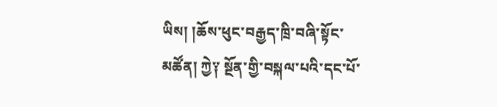ཡིས། །ཆོས་ཕུང་བརྒྱད་ཁྲི་བཞི་སྟོང་མཚོན། ཀྱེ༑ སྔོན་གྱི་བསྐལ་པའི་དང་པོ་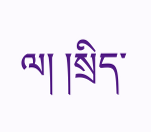ལ། །སྲིད་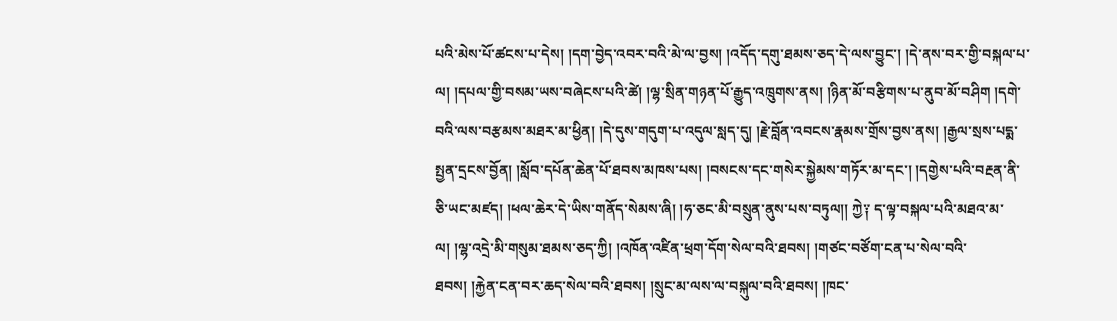པའི་མེས་པོ་ཚངས་པ་དེས། །དག་བྱེད་འབར་བའི་མེ་ལ་བྱས། །འདོད་དགུ་ཐམས་ཅད་དེ་ལས་བྱུང་། །དེ་ནས་བར་གྱི་བསྐལ་པ་ལ། །དཔལ་གྱི་བསམ་ཡས་བཞེངས་པའི་ཚེ། །ལྷ་སྲིན་གཉན་པོ་རྒྱུད་འཁྲུགས་ནས། །ཉིན་མོ་བརྩིགས་པ་ནུབ་མོ་བཤིག །དགེ་བའི་ལས་བརྩམས་མཐར་མ་ཕྱིན། །དེ་དུས་གདུག་པ་འདུལ་སླད་དུ། །རྗེ་བློན་འབངས་རྣམས་གྲོས་བྱས་ནས། །རྒྱལ་སྲས་པདྨ་སྤྱན་དྲངས་བྱོན། །སློབ་དཔོན་ཆེན་པོ་ཐབས་མཁས་པས། །བསངས་དང་གསེར་སྐྱེམས་གཏོར་མ་དང་། །དགྱེས་པའི་བརྔན་ནི་ཅི་ཡང་མཛད། །ཕལ་ཆེར་དེ་ཡིས་གནོད་སེམས་ཞི། །ཧ་ཅང་མི་བསྲུན་ནུས་པས་བཏུལ།། ཀྱེ༑ ད་ལྟ་བསྐལ་པའི་མཐའ་མ་ལ། །ལྷ་འདྲེ་མི་གསུམ་ཐམས་ཅད་ཀྱི། །འཁོན་འཛིན་ཕྲག་དོག་སེལ་བའི་ཐབས། །གཙང་བཙོག་ངན་པ་སེལ་བའི་ཐབས། །རྐྱེན་ངན་བར་ཆད་སེལ་བའི་ཐབས། །སྲུང་མ་ལས་ལ་བསྐུལ་བའི་ཐབས། །ཁང་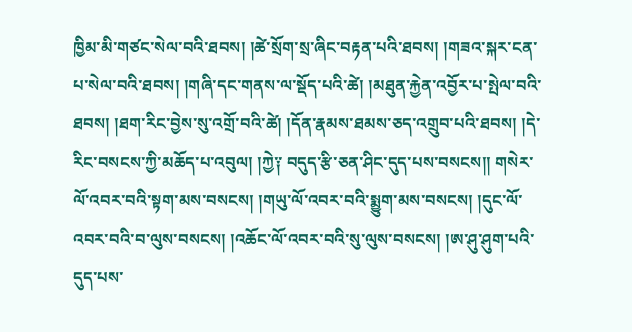ཁྱིམ་མི་གཙང་སེལ་བའི་ཐབས། །ཚེ་སྲོག་སྲ་ཞིང་བརྟན་པའི་ཐབས། །གཟའ་སྐར་ངན་པ་སེལ་བའི་ཐབས། །གཞི་དང་གནས་ལ་སྡོད་པའི་ཚེ། །མཐུན་རྐྱེན་འབྱོར་པ་སྤེལ་བའི་ཐབས། །ཐག་རིང་བྱེས་སུ་འགྲོ་བའི་ཚེ། །དོན་རྣམས་ཐམས་ཅད་འགྲུབ་པའི་ཐབས། །དེ་རིང་བསངས་ཀྱི་མཆོད་པ་འབུལ། །ཀྱེ༑ བདུད་རྩི་ཅན་ཤིང་དུད་པས་བསངས།། གསེར་ལོ་འབར་བའི་སྟག་མས་བསངས། །གཡུ་ལོ་འབར་བའི་སྨྱུག་མས་བསངས། །དུང་ལོ་འབར་བའི་བ་ལུས་བསངས། །འཆོང་ལོ་འབར་བའི་སུ་ལུས་བསངས། །ཨ་ཤུ་ཤུག་པའི་དུད་པས་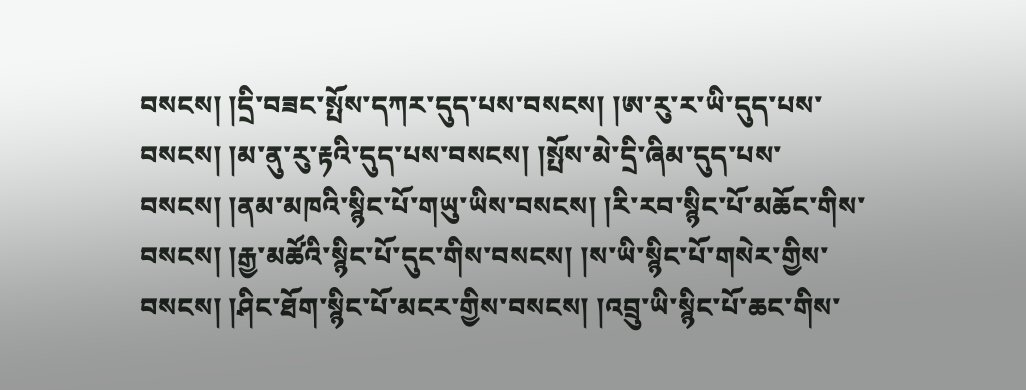བསངས། །དྲི་བཟང་སྤོས་དཀར་དུད་པས་བསངས། །ཨ་རུ་ར་ཡི་དུད་པས་བསངས། །མ་ནུ་རུ་རྟའི་དུད་པས་བསངས། །སྤོས་མེ་དྲི་ཞིམ་དུད་པས་བསངས། །ནམ་མཁའི་སྙིང་པོ་གཡུ་ཡིས་བསངས། །རི་རབ་སྙིང་པོ་མཆོང་གིས་བསངས། །རྒྱ་མཚོའི་སྙིང་པོ་དུང་གིས་བསངས། །ས་ཡི་སྙིང་པོ་གསེར་གྱིས་བསངས། །ཤིང་ཐོག་སྙིང་པོ་མངར་གྱིས་བསངས། །འབྲུ་ཡི་སྙིང་པོ་ཆང་གིས་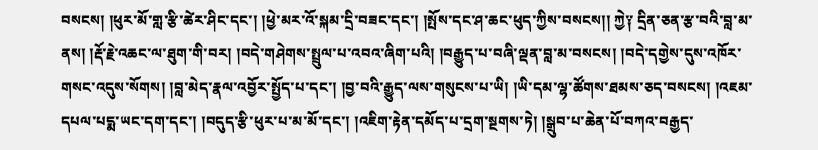བསངས། །ཕུར་མོ་གླ་རྩི་ཚེར་ཤིང་དང་། །ཕྱེ་མར་འོ་སྐམ་དྲི་བཟང་དང་། །སྤོས་དང་ཤ་ཆང་ཕུད་ཀྱིས་བསངས།། ཀྱེ༑ དྲིན་ཅན་རྩ་བའི་བླ་མ་ནས། །རྡོ་རྗེ་འཆང་ལ་ཐུག་གི་བར། །བདེ་གཤེགས་སྤྲུལ་པ་འབའ་ཞིག་པའི། །བརྒྱུད་པ་བཞི་ལྡན་བླ་མ་བསངས། །བདེ་དགྱེས་དུས་འཁོར་གསང་འདུས་སོགས། །བླ་མེད་རྣལ་འབྱོར་སྤྱོད་པ་དང་། །བྱ་བའི་རྒྱུད་ལས་གསུངས་པ་ཡི། །ཡི་དམ་ལྷ་ཚོགས་ཐམས་ཅད་བསངས། །འཇམ་དཔལ་པདྨ་ཡང་དག་དང་། །བདུད་རྩི་ཕུར་པ་མ་མོ་དང་། །འཇིག་རྟེན་དམོད་པ་དྲག་སྔགས་ཏེ། །སྒྲུབ་པ་ཆེན་པོ་བཀའ་བརྒྱད་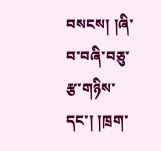བསངས། །ཞི་བ་བཞི་བཅུ་རྩ་གཉིས་དང་། །ཁྲག་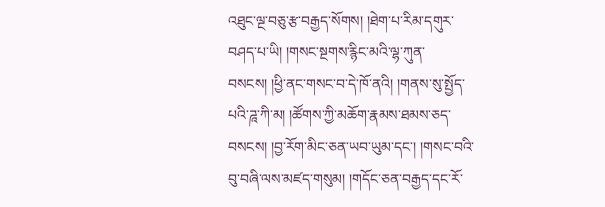འཐུང་ལྔ་བཅུ་རྩ་བརྒྱད་སོགས། །ཐེག་པ་རིམ་དགུར་བཤད་པ་ཡི། །གསང་སྔགས་རྙིང་མའི་ལྷ་ཀུན་བསངས། །ཕྱི་ནང་གསང་བ་དེ་ཁོ་ནའི། །གནས་སུ་སྤྱོད་པའི་ཌཱ་ཀི་མ། །ཚོགས་ཀྱི་མཆོག་རྣམས་ཐམས་ཅད་བསངས། །བྱ་རོག་མིང་ཅན་ཡབ་ཡུམ་དང་། །གསང་བའི་བུ་བཞི་ལས་མཛད་གསུམ། །གདོང་ཅན་བརྒྱད་དང་རོ་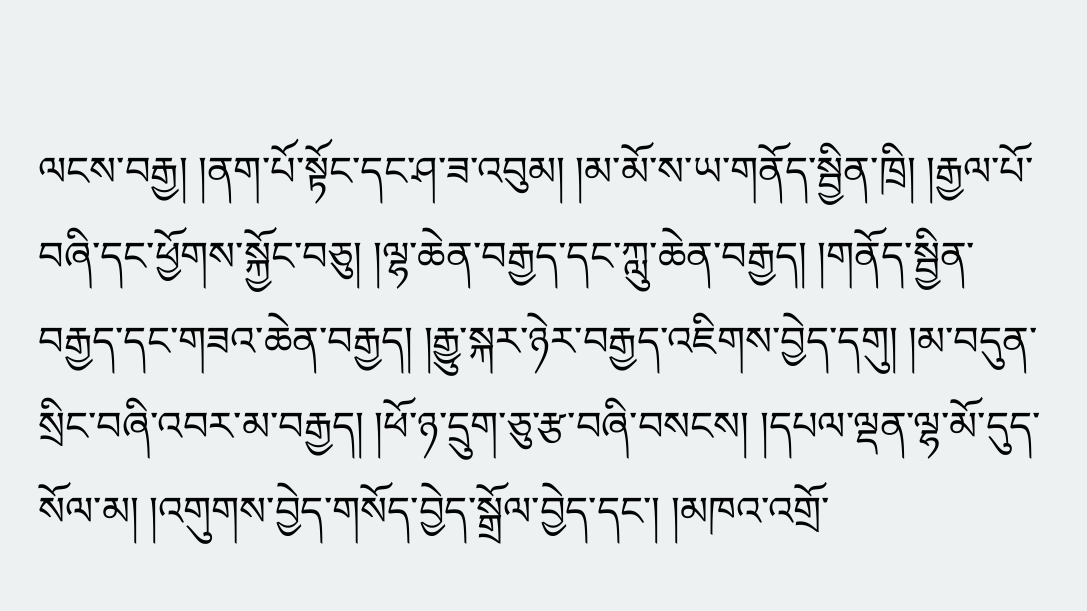ལངས་བརྒྱ། །ནག་པོ་སྟོང་དང་ཤ་ཟ་འབུམ། །མ་མོ་ས་ཡ་གནོད་སྦྱིན་ཁྲི། །རྒྱལ་པོ་བཞི་དང་ཕྱོགས་སྐྱོང་བཅུ། །ལྷ་ཆེན་བརྒྱད་དང་ཀླུ་ཆེན་བརྒྱད། །གནོད་སྦྱིན་བརྒྱད་དང་གཟའ་ཆེན་བརྒྱད། །རྒྱུ་སྐར་ཉེར་བརྒྱད་འཇིགས་བྱེད་དགུ། །མ་བདུན་སྲིང་བཞི་འབར་མ་བརྒྱད། །ཕོ་ཉ་དྲུག་ཅུ་རྩ་བཞི་བསངས། །དཔལ་ལྡན་ལྷ་མོ་དུད་སོལ་མ། །འགུགས་བྱེད་གསོད་བྱེད་སྒྲོལ་བྱེད་དང་། །མཁའ་འགྲོ་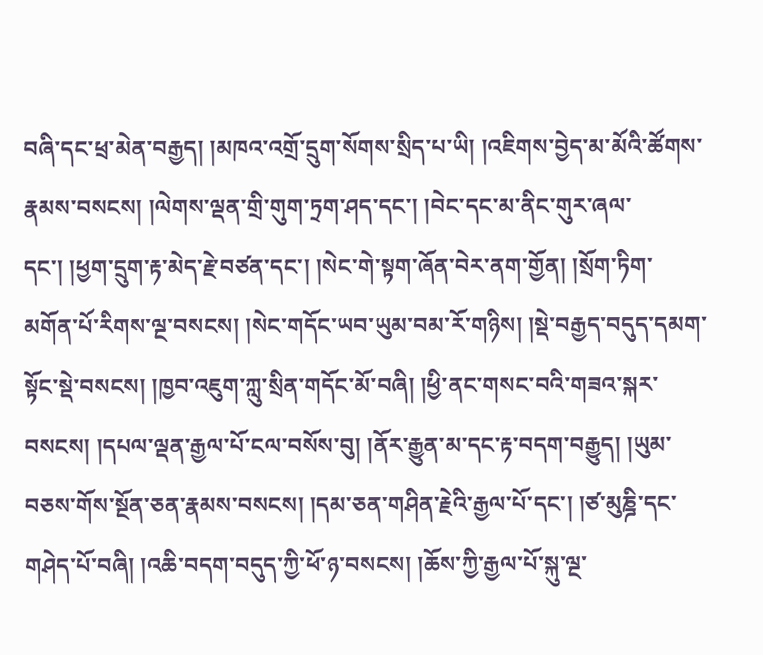བཞི་དང་ཕྲ་མེན་བརྒྱད། །མཁའ་འགྲོ་དྲུག་སོགས་སྲིད་པ་ཡི། །འཇིགས་བྱེད་མ་མོའི་ཚོགས་རྣམས་བསངས། །ལེགས་ལྡན་གྲི་གུག་ཏྲག་ཤད་དང་། །བེང་དང་མ་ནིང་གུར་ཞལ་དང་། །ཕྱག་དྲུག་རྟ་མེད་རྗེ་བཙན་དང་། །སེང་གེ་སྟག་ཞོན་བེར་ནག་གྱོན། །སྲོག་ཏིག་མགོན་པོ་རིགས་ལྔ་བསངས། །སེང་གདོང་ཡབ་ཡུམ་བམ་རོ་གཉིས། །སྡེ་བརྒྱད་བདུད་དམག་སྟོང་སྡེ་བསངས། །ཁྱབ་འཇུག་ཀླུ་སྲིན་གདོང་མོ་བཞི། །ཕྱི་ནང་གསང་བའི་གཟའ་སྐར་བསངས། །དཔལ་ལྡན་རྒྱལ་པོ་ངལ་བསོས་བུ། །ནོར་རྒྱུན་མ་དང་རྟ་བདག་བརྒྱུད། །ཡུམ་བཅས་གོས་སྔོན་ཅན་རྣམས་བསངས། །དམ་ཅན་གཤིན་རྗེའི་རྒྱལ་པོ་དང་། །ཙ་མུཎྜི་དང་གཤེད་པོ་བཞི། །འཆི་བདག་བདུད་ཀྱི་ཕོ་ཉ་བསངས། །ཆོས་ཀྱི་རྒྱལ་པོ་སྐུ་ལྔ་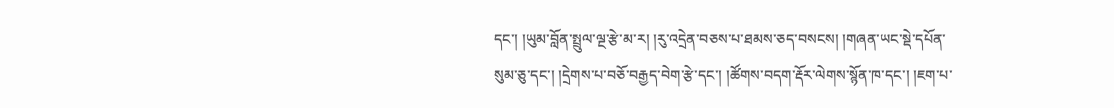དང་། །ཡུམ་བློན་སྤྲུལ་ལྔ་རྩེ་མ་ར། །རུ་འདྲེན་བཅས་པ་ཐམས་ཅད་བསངས། །གཞན་ཡང་སྡེ་དཔོན་སུམ་ཅུ་དང་། །དྲེགས་པ་བཅོ་བརྒྱད་བེག་རྩེ་དང་། །ཚོགས་བདག་རྡོར་ལེགས་སྙོན་ཁ་དང་། །ཇག་པ་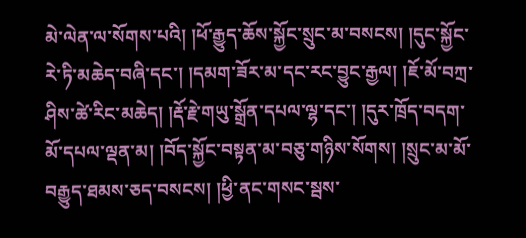མེ་ལེན་ལ་སོགས་པའི། །ཕོ་རྒྱུད་ཆོས་སྐྱོང་སྲུང་མ་བསངས། །དུང་སྐྱོང་རེ་ཏི་མཆེད་བཞི་དང་། །དམག་ཟོར་མ་དང་རང་བྱུང་རྒྱལ། །ཇོ་མོ་བཀྲ་ཤིས་ཚེ་རིང་མཆེད། །རྡོ་རྗེ་གཡུ་སྒྲོན་དཔལ་ལྷ་དང་། །དུར་ཁྲོད་བདག་མོ་དཔལ་ལྡན་མ། །བོད་སྐྱོང་བསྟན་མ་བཅུ་གཉིས་སོགས། །སྲུང་མ་མོ་བརྒྱུད་ཐམས་ཅད་བསངས། །ཕྱི་ནང་གསང་སྦས་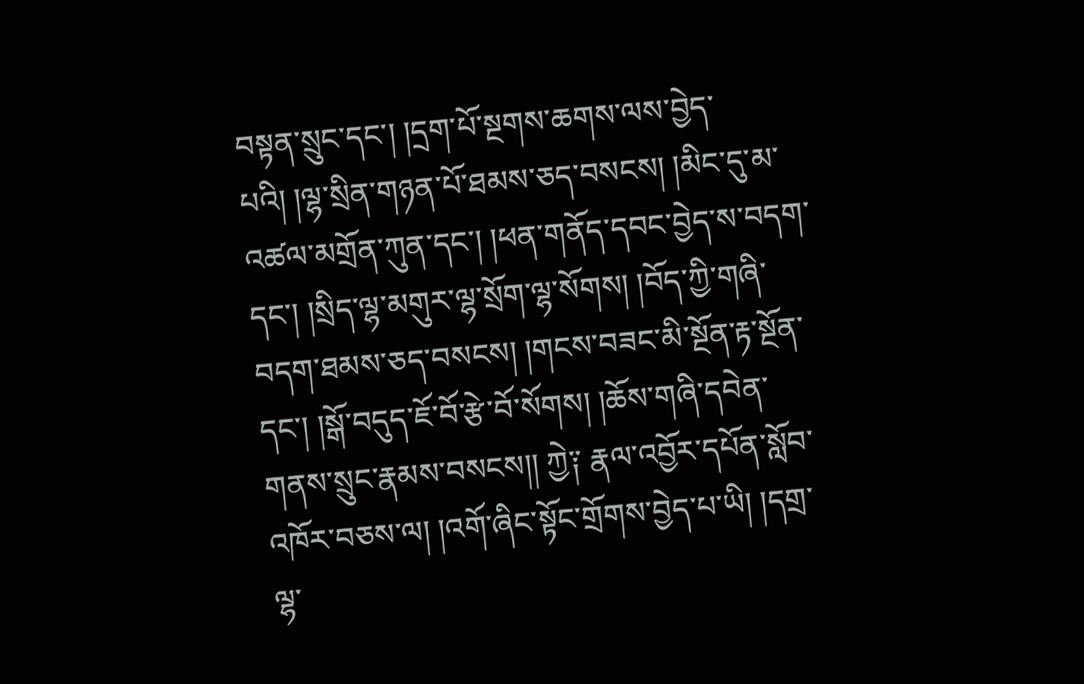བསྟན་སྲུང་དང་། །དྲག་པོ་སྔགས་ཆགས་ལས་བྱེད་པའི། །ལྷ་སྲིན་གཉན་པོ་ཐམས་ཅད་བསངས། །མིང་དུ་མ་འཚལ་མགྲོན་ཀུན་དང་། །ཕན་གནོད་དབང་བྱེད་ས་བདག་དང་། །སྲིད་ལྷ་མགུར་ལྷ་སྲོག་ལྷ་སོགས། །བོད་ཀྱི་གཞི་བདག་ཐམས་ཅད་བསངས། །གངས་བཟང་མི་སྔོན་རྟ་སྔོན་དང་། །སྒོ་བདུད་ཇོ་བོ་རྩེ་བོ་སོགས། །ཆོས་གཞི་དབེན་གནས་སྲུང་རྣམས་བསངས།། ཀྱེ༑ རྣལ་འབྱོར་དཔོན་སློབ་འཁོར་བཅས་ལ། །འགོ་ཞིང་སྟོང་གྲོགས་བྱེད་པ་ཡི། །དགྲ་ལྷ་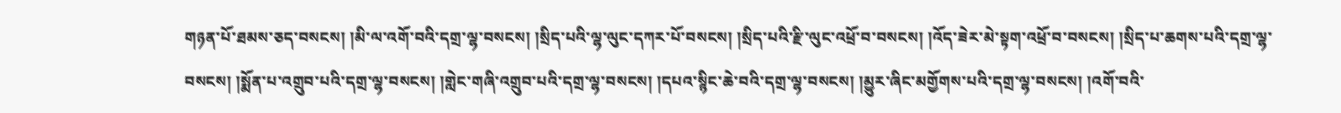གཉན་པོ་ཐམས་ཅད་བསངས། །མི་ལ་འགོ་བའི་དགྲ་ལྷ་བསངས། །སྲིད་པའི་ལྷ་ལུང་དཀར་པོ་བསངས། །སྲིད་པའི་རྫི་ལུང་འཕྲོ་བ་བསངས། །འོད་ཟེར་མེ་སྟག་འཕྲོ་བ་བསངས། །སྲིད་པ་ཆགས་པའི་དགྲ་ལྷ་བསངས། །སྨོན་པ་འགྲུབ་པའི་དགྲ་ལྷ་བསངས། །གླེང་གཞི་འགྲུབ་པའི་དགྲ་ལྷ་བསངས། །དཔའ་སྙིང་ཆེ་བའི་དགྲ་ལྷ་བསངས། །མྱུར་ཞིང་མགྱོགས་པའི་དགྲ་ལྷ་བསངས། །འགོ་བའི་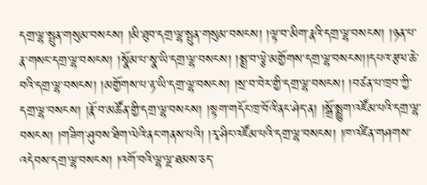དགྲ་ལྷ་སྤུན་གསུམ་བསངས། །མི་ཐུབ་དགྲ་ལྷ་སྤུན་གསུམ་བསངས། །ལྟ་བ་མིག་རྣའི་དགྲ་ལྷ་བསངས། །ཉན་པ་རྣ་གསང་དགྲ་ལྷ་བསངས། །སྣོམ་པ་སྣ་ཡི་དགྲ་ལྷ་བསངས། །སྨྲ་བ་ལྕེ་མགྱོགས་དགྲ་ལྷ་བསངས།།དཔའ་རྩལ་ཆེ་བའི་དགྲ་ལྷ་བསངས། །མགྱོགས་པ་རྟ་ཡི་དགྲ་ལྷ་བསངས། །སྲ་བ་བེར་གྱི་དགྲ་ལྷ་བསངས། །བཙན་པ་ཁྲབ་ཀྱི་དགྲ་ལྷ་བསངས། །རྣོ་བ་མཚོན་གྱི་དགྲ་ལྷ་བསངས། །སྟག་གདོང་ཁྲ་བོའི་ནང་ཤེད་ན། །སྒྲོ་སྨྱུག་འཛོམ་པའི་དགྲ་ལྷ་བསངས། །གཟིག་ཤུབས་ཐིག་ལེའི་ནང་གནས་པའི། །རྭ་ཤིང་འཛོམ་པའི་དགྲ་ལྷ་བསངས། །ཁ་འཛིན་གཤགས་འདེབས་དགྲ་ལྷ་བསངས། །འགོ་བའི་ལྷ་ལྔ་ཐམས་ཅད་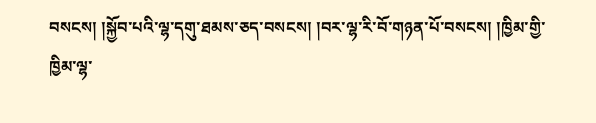བསངས། །སྐྱོབ་པའི་ལྷ་དགུ་ཐམས་ཅད་བསངས། །བར་ལྷ་རི་བོ་གཉན་པོ་བསངས། །ཁྱིམ་གྱི་ཁྱིམ་ལྷ་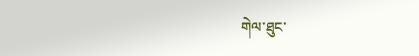གེལ་ཐུང་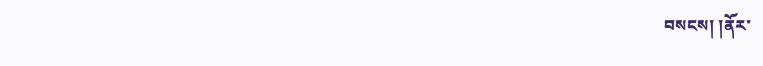བསངས། །ནོར་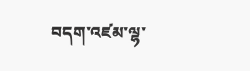བདག་འཛམ་ལྷ་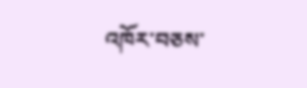འཁོར་བཅས་